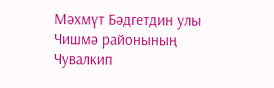Мәхмүт Бәдгетдин улы Чишмә районының Чувалкип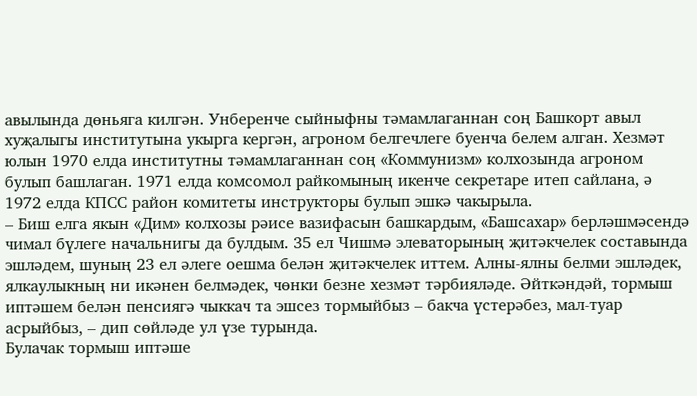авылында дөньяга килгән. Унберенче сыйныфны тәмамлаганнан соң Башкорт авыл хуҗалыгы институтына укырга кергән, агроном белгечлеге буенча белем алган. Хезмәт юлын 1970 елда институтны тәмамлаганнан соң «Коммунизм» колхозында агроном булып башлаган. 1971 елда комсомол райкомының икенче секретаре итеп сайлана, ә 1972 елда КПСС район комитеты инструкторы булып эшкә чакырыла.
– Биш елга якын «Дим» колхозы рәисе вазифасын башкардым, «Башсахар» берләшмәсендә чимал бүлеге начальнигы да булдым. 35 ел Чишмә элеваторының җитәкчелек составында эшләдем, шуның 23 ел әлеге оешма белән җитәкчелек иттем. Алны-ялны белми эшләдек, ялкаулыкның ни икәнен белмәдек, чөнки безне хезмәт тәрбияләде. Әйткәндәй, тормыш иптәшем белән пенсиягә чыккач та эшсез тормыйбыз – бакча үстерәбез, мал-туар асрыйбыз, – дип сөйләде ул үзе турында.
Булачак тормыш иптәше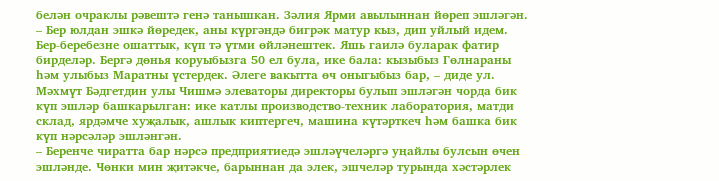белән очраклы рәвештә генә танышкан. Зәлия Ярми авылыннан йөреп эшләгән.
– Бер юлдан эшкә йөредек, аны күргәндә бигрәк матур кыз, дип уйлый идем. Бер-беребезне ошаттык, күп тә үтми өйләнештек. Яшь гаилә буларак фатир бирделәр. Бергә дөнья коруыбызга 50 ел була, ике бала: кызыбыз Гөлнараны һәм улыбыз Маратны үстердек. Әлеге вакытта өч оныгыбыз бар, – диде ул.
Мәхмүт Бәдгетдин улы Чишмә элеваторы директоры булып эшләгән чорда бик күп эшләр башкарылган: ике катлы производство-техник лаборатория, матди склад, ярдәмче хуҗалык, ашлык киптергеч, машина күтәрткеч һәм башка бик күп нәрсәләр эшләнгән.
– Беренче чиратта бар нәрсә предприятиедә эшләүчеләргә уңайлы булсын өчен эшләнде. Чөнки мин җитәкче, барыннан да элек, эшчеләр турында хәстәрлек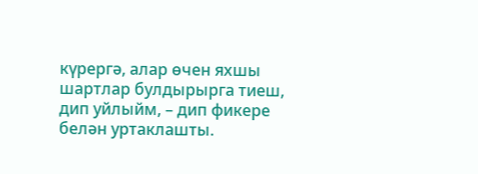күрергә, алар өчен яхшы шартлар булдырырга тиеш, дип уйлыйм, – дип фикере белән уртаклашты.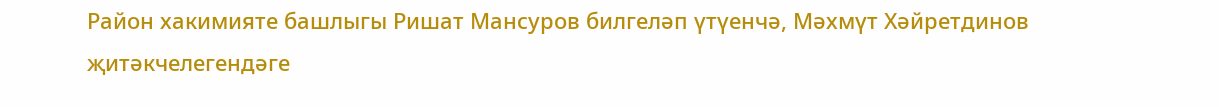Район хакимияте башлыгы Ришат Мансуров билгеләп үтүенчә, Мәхмүт Хәйретдинов җитәкчелегендәге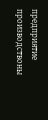предприятие производствоны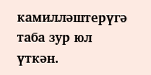камилләштерүгә таба зур юл үткән.